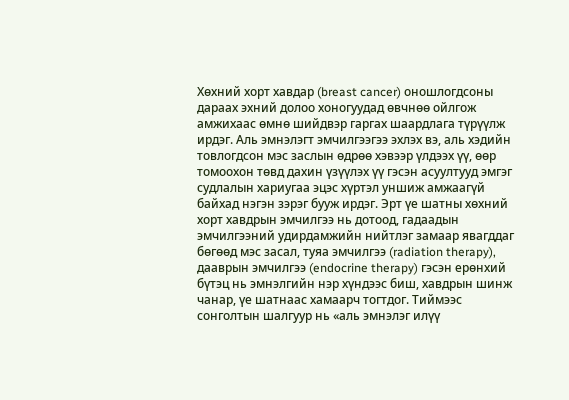Хөхний хорт хавдар (breast cancer) оношлогдсоны дараах эхний долоо хоногуудад өвчнөө ойлгож амжихаас өмнө шийдвэр гаргах шаардлага түрүүлж ирдэг. Аль эмнэлэгт эмчилгээгээ эхлэх вэ, аль хэдийн товлогдсон мэс заслын өдрөө хэвээр үлдээх үү, өөр томоохон төвд дахин үзүүлэх үү гэсэн асуултууд эмгэг судлалын хариугаа эцэс хүртэл уншиж амжаагүй байхад нэгэн зэрэг бууж ирдэг. Эрт үе шатны хөхний хорт хавдрын эмчилгээ нь дотоод, гадаадын эмчилгээний удирдамжийн нийтлэг замаар явагддаг бөгөөд мэс засал, туяа эмчилгээ (radiation therapy), дааврын эмчилгээ (endocrine therapy) гэсэн ерөнхий бүтэц нь эмнэлгийн нэр хүндээс биш, хавдрын шинж чанар, үе шатнаас хамаарч тогтдог. Тиймээс сонголтын шалгуур нь «аль эмнэлэг илүү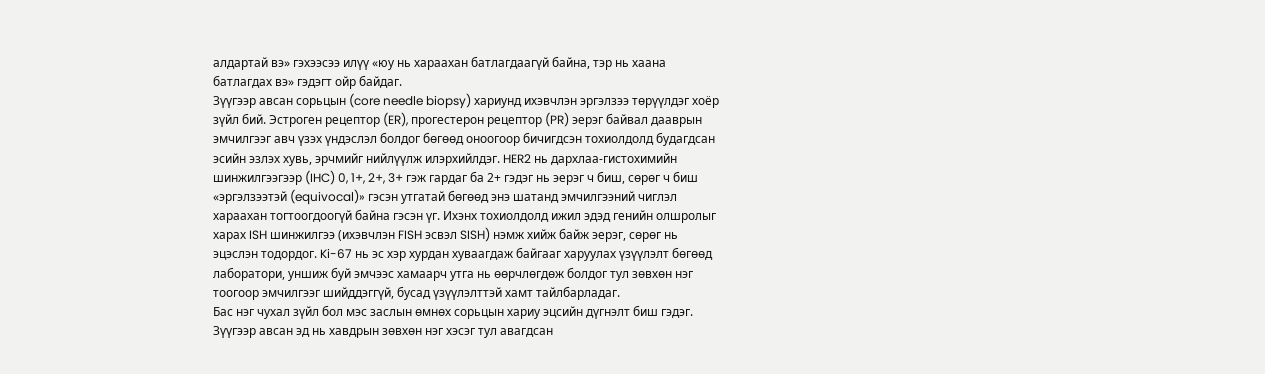алдартай вэ» гэхээсээ илүү «юу нь хараахан батлагдаагүй байна, тэр нь хаана батлагдах вэ» гэдэгт ойр байдаг.
Зүүгээр авсан сорьцын (core needle biopsy) хариунд ихэвчлэн эргэлзээ төрүүлдэг хоёр зүйл бий. Эстроген рецептор (ER), прогестерон рецептор (PR) эерэг байвал дааврын эмчилгээг авч үзэх үндэслэл болдог бөгөөд оноогоор бичигдсэн тохиолдолд будагдсан эсийн эзлэх хувь, эрчмийг нийлүүлж илэрхийлдэг. HER2 нь дархлаа-гистохимийн шинжилгээгээр (IHC) 0, 1+, 2+, 3+ гэж гардаг ба 2+ гэдэг нь эерэг ч биш, сөрөг ч биш «эргэлзээтэй (equivocal)» гэсэн утгатай бөгөөд энэ шатанд эмчилгээний чиглэл хараахан тогтоогдоогүй байна гэсэн үг. Ихэнх тохиолдолд ижил эдэд генийн олшролыг харах ISH шинжилгээ (ихэвчлэн FISH эсвэл SISH) нэмж хийж байж эерэг, сөрөг нь эцэслэн тодордог. Ki-67 нь эс хэр хурдан хуваагдаж байгааг харуулах үзүүлэлт бөгөөд лаборатори, уншиж буй эмчээс хамаарч утга нь өөрчлөгдөж болдог тул зөвхөн нэг тоогоор эмчилгээг шийддэггүй, бусад үзүүлэлттэй хамт тайлбарладаг.
Бас нэг чухал зүйл бол мэс заслын өмнөх сорьцын хариу эцсийн дүгнэлт биш гэдэг. Зүүгээр авсан эд нь хавдрын зөвхөн нэг хэсэг тул авагдсан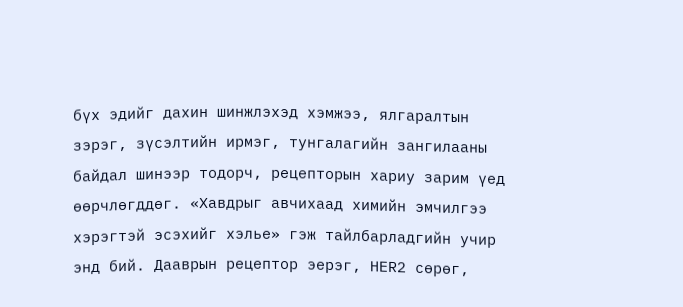бүх эдийг дахин шинжлэхэд хэмжээ, ялгаралтын зэрэг, зүсэлтийн ирмэг, тунгалагийн зангилааны байдал шинээр тодорч, рецепторын хариу зарим үед өөрчлөгддөг. «Хавдрыг авчихаад химийн эмчилгээ хэрэгтэй эсэхийг хэлье» гэж тайлбарладгийн учир энд бий. Дааврын рецептор эерэг, HER2 сөрөг,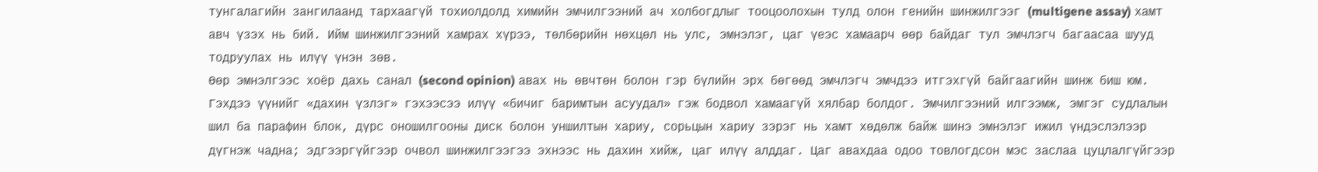тунгалагийн зангилаанд тархаагүй тохиолдолд химийн эмчилгээний ач холбогдлыг тооцоолохын тулд олон генийн шинжилгээг (multigene assay) хамт авч үзэх нь бий. Ийм шинжилгээний хамрах хүрээ, төлбөрийн нөхцөл нь улс, эмнэлэг, цаг үеэс хамаарч өөр байдаг тул эмчлэгч багаасаа шууд тодруулах нь илүү үнэн зөв.
Өөр эмнэлгээс хоёр дахь санал (second opinion) авах нь өвчтөн болон гэр бүлийн эрх бөгөөд эмчлэгч эмчдээ итгэхгүй байгаагийн шинж биш юм. Гэхдээ үүнийг «дахин үзлэг» гэхээсээ илүү «бичиг баримтын асуудал» гэж бодвол хамаагүй хялбар болдог. Эмчилгээний илгээмж, эмгэг судлалын шил ба парафин блок, дүрс оношилгооны диск болон уншилтын хариу, сорьцын хариу зэрэг нь хамт хөдөлж байж шинэ эмнэлэг ижил үндэслэлээр дүгнэж чадна; эдгээргүйгээр очвол шинжилгээгээ эхнээс нь дахин хийж, цаг илүү алддаг. Цаг авахдаа одоо товлогдсон мэс заслаа цуцлалгүйгээр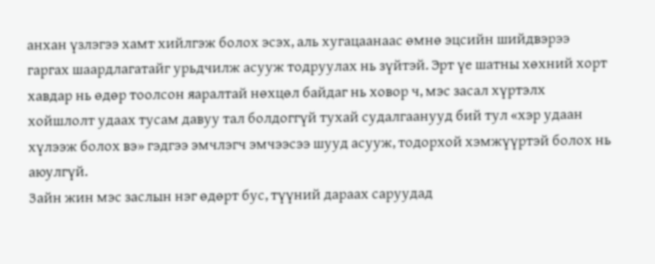анхан үзлэгээ хамт хийлгэж болох эсэх, аль хугацаанаас өмнө эцсийн шийдвэрээ гаргах шаардлагатайг урьдчилж асууж тодруулах нь зүйтэй. Эрт үе шатны хөхний хорт хавдар нь өдөр тоолсон яаралтай нөхцөл байдаг нь ховор ч, мэс засал хүртэлх хойшлолт удаах тусам давуу тал болдоггүй тухай судалгаанууд бий тул «хэр удаан хүлээж болох вэ» гэдгээ эмчлэгч эмчээсээ шууд асууж, тодорхой хэмжүүртэй болох нь аюулгүй.
Зайн жин мэс заслын нэг өдөрт бус, түүний дараах саруудад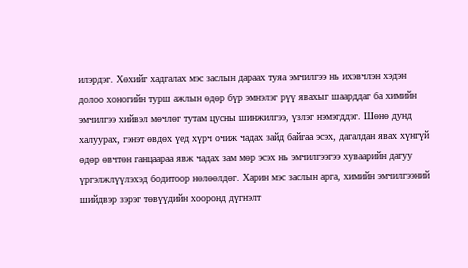илэрдэг. Хөхийг хадгалах мэс заслын дараах туяа эмчилгээ нь ихэвчлэн хэдэн долоо хоногийн турш ажлын өдөр бүр эмнэлэг рүү явахыг шаарддаг ба химийн эмчилгээ хийвэл мөчлөг тутам цусны шинжилгээ, үзлэг нэмэгддэг. Шөнө дунд халуурах, гэнэт өвдөх үед хүрч очиж чадах зайд байгаа эсэх, дагалдан явах хүнгүй өдөр өвчтөн ганцаараа явж чадах зам мөр эсэх нь эмчилгээгээ хуваарийн дагуу үргэлжлүүлэхэд бодитоор нөлөөлдөг. Харин мэс заслын арга, химийн эмчилгээний шийдвэр зэрэг төвүүдийн хооронд дүгнэлт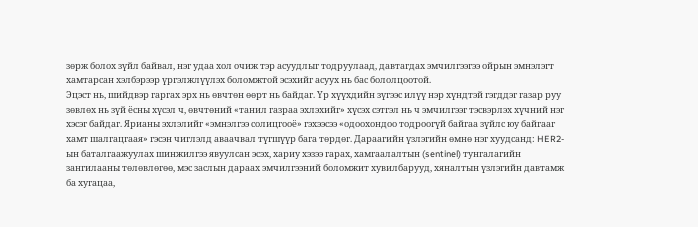зөрж болох зүйл байвал, нэг удаа хол очиж тэр асуудлыг тодруулаад, давтагдах эмчилгээгээ ойрын эмнэлэгт хамтарсан хэлбэрээр үргэлжлүүлэх боломжтой эсэхийг асуух нь бас бололцоотой.
Эцэст нь, шийдвэр гаргах эрх нь өвчтөн өөрт нь байдаг. Үр хүүхдийн зүгээс илүү нэр хүндтэй гэгддэг газар руу зөвлөх нь зүй ёсны хүсэл ч, өвчтөний «танил газраа эхлэхийг» хүсэх сэтгэл нь ч эмчилгээг тэсвэрлэх хүчний нэг хэсэг байдаг. Ярианы эхлэлийг «эмнэлгээ солицгооё» гэхээсээ «одоохондоо тодроогүй байгаа зүйлс юу байгааг хамт шалгацгаая» гэсэн чиглэлд аваачвал түгшүүр бага төрдөг. Дараагийн үзлэгийн өмнө нэг хуудсанд: HER2-ын баталгаажуулах шинжилгээ явуулсан эсэх, хариу хэзээ гарах, хамгаалалтын (sentinel) тунгалагийн зангилааны төлөвлөгөө, мэс заслын дараах эмчилгээний боломжит хувилбарууд, хяналтын үзлэгийн давтамж ба хугацаа,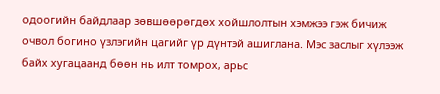одоогийн байдлаар зөвшөөрөгдөх хойшлолтын хэмжээ гэж бичиж очвол богино үзлэгийн цагийг үр дүнтэй ашиглана. Мэс заслыг хүлээж байх хугацаанд бөөн нь илт томрох, арьс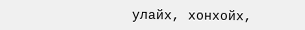улайх, хонхойх,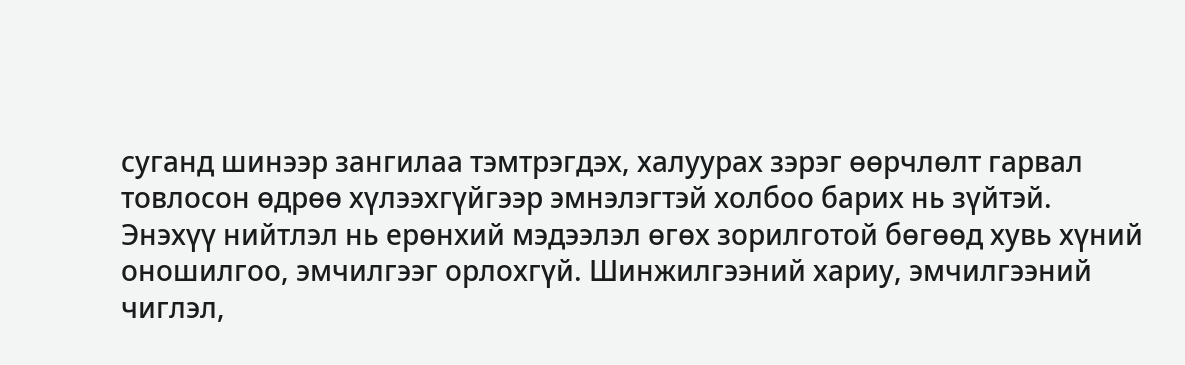суганд шинээр зангилаа тэмтрэгдэх, халуурах зэрэг өөрчлөлт гарвал товлосон өдрөө хүлээхгүйгээр эмнэлэгтэй холбоо барих нь зүйтэй.
Энэхүү нийтлэл нь ерөнхий мэдээлэл өгөх зорилготой бөгөөд хувь хүний оношилгоо, эмчилгээг орлохгүй. Шинжилгээний хариу, эмчилгээний чиглэл,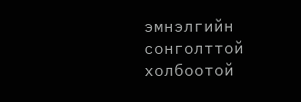эмнэлгийн сонголттой холбоотой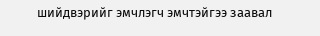шийдвэрийг эмчлэгч эмчтэйгээ заавал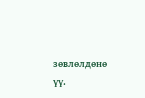зөвлөлдөнө үү.